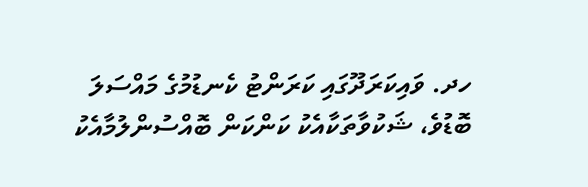ހދ. ވައިކަރަދޫގައި ކަރަންޓު ކެނޑުމުގެ މައްސަލަ ބޮޑުވެ، ޝަކުވާތަކާއެކު ކަންކަން ބޮއްސުންލުމާއެކު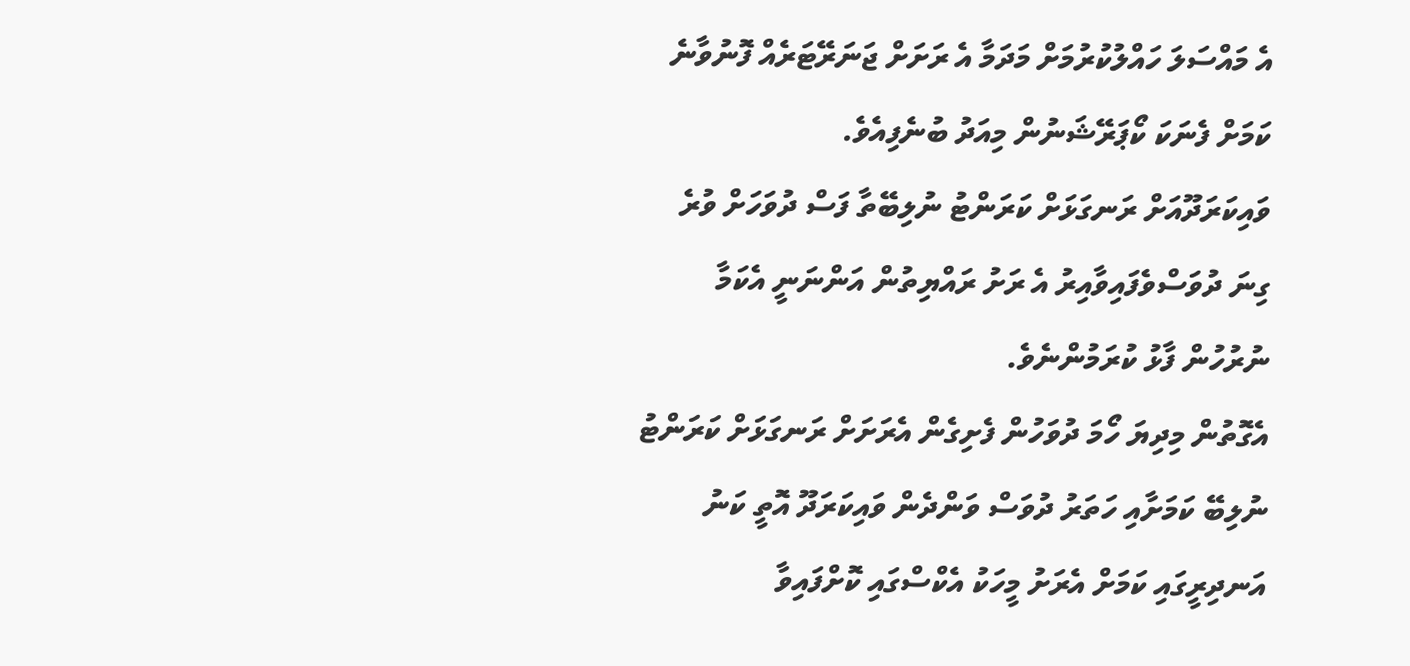އެ މައްސަލަ ހައްލުކުރުމަށް މަދަމާ އެ ރަށަށް ޖަނަރޭޓަރެއް ފޮނުވާނެ ކަމަށް ފެނަކަ ކޯޕަރޭޝަނުން މިއަދު ބުނެފިއެވެ.
ވައިކަރަދޫއަށް ރަނގަޅަށް ކަރަންޓު ނުލިބޭތާ ފަސް ދުވަހަށް ވުރެ ގިނަ ދުވަސްވެފައިވާއިރު އެ ރަށު ރައްޔިތުން އަންނަނީ އެކަމާ ނުރުހުން ފާޅު ކުރަމުންނެވެ.
އެގޮތުން މިދިޔަ ހޯމަ ދުވަހުން ފެށިގެން އެރަށަށް ރަނގަޅަށް ކަރަންޓު ނުލިބޭ ކަމަށާއި ހަތަރު ދުވަސް ވަންދެން ވައިކަރަދޫ އޮތީ ކަނު އަނދިރީގައި ކަމަށް އެރަށު މީހަކު އެކްސްގައި ކޮށްފައިވާ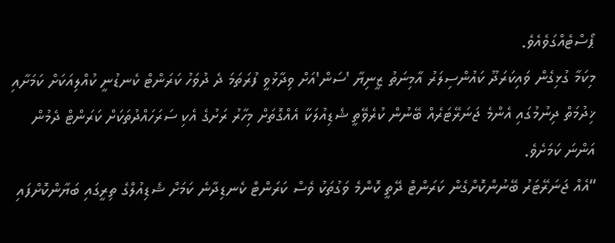ޕޯސްޓެއްގަވެއެވެ.
މިކަމާ ގުޅިގެން ވައިކަރަދޫ ކައުންސިލަރު އާމިނަތު ޒީނިޔާ 'ސަން'އަށް ވިދާޅުވީ ފުރަތަމަ ދެ ދުވަހު ކަރަންޓް ކެނޑުނީ ކުއްލިއަކަށް ކަމަށާއި ޚިދުމަތް ދިނުމުގައި އެންމެ ޖަނަރޭޓަރެއް ބޭނުން ކުރެވޭތީ ޝެޑިއުލަކާ އެއްގޮތަށް މިހާރު ރަށުގެ އެކި ސަރަހައްދުތަކަށް ކަރަންޓް ދެމުން އަންނަ ކަމަށެވެ.
“އެއް ޖަނަރޭޓަރު ބޭނުންކޮށްގެން ކަރަންޓް ދޭތީ ކޮންމެ ވަގުތަކު ވެސް ކަރަންޓް ކެނޑިދާނެ ކަމަށް ޝެޑިއުލްގެ ތިރީގައި ބަޔާންކޮށްފައި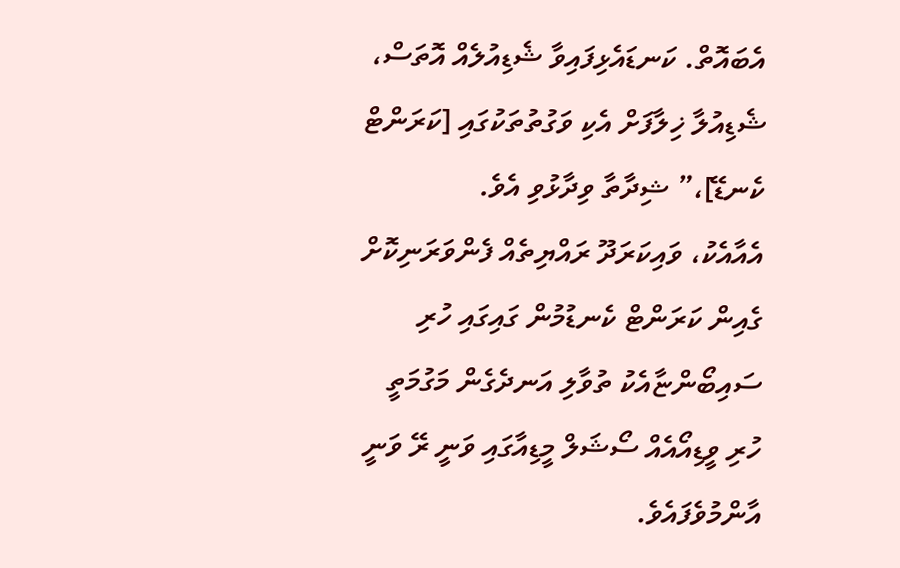އެބައޮތް. ކަނޑައެޅިފައިވާ ޝެޑިއުލެއް އޮތަސް، ޝެޑިއުލާ ޚިލާފަށް އެކި ވަގުތުތަކުގައި [ކަރަންޓް ކެނޑޭ]،” ޝިދާތާ ވިދާޅުވި އެވެ.
އެއާއެކު، ވައިކަރަދޫ ރައްޔިތެއް ފެންވަރަނިކޮށް ގެއިން ކަރަންޓް ކެނޑުމުން ގައިގައި ހުރި ސައިބޯންޏާއެކު ތުވާލި އަނދެގެން މަގުމަތީ ހުރި ވީޑިއޯއެއް ސޯޝަލް މީޑިއާގައި ވަނީ ރޭ ވަނީ އާންމުވެފައެވެ.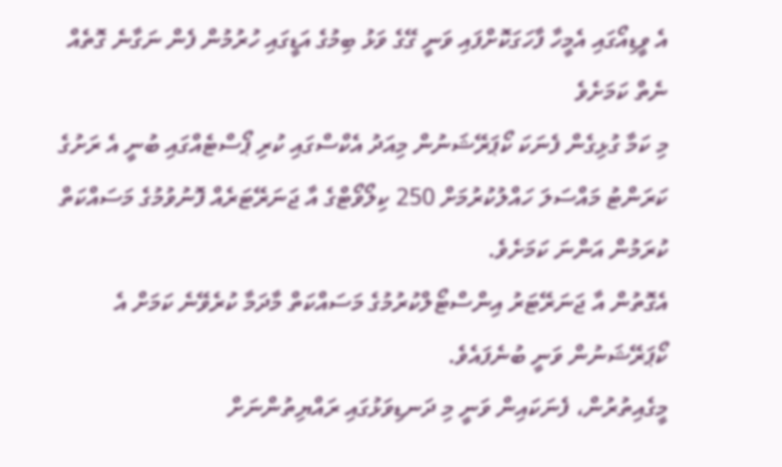އެ ވީޑިއޯގައި އެމީހާ ފާހަގަކޮށްފައި ވަނީ ގޭގެ ވަޅު ބިމުގެ އަޑީގައި ހުރުމުން ފެން ނަގާނެ ގޮތެއް ނެތް ކަމަށެވެ
މި ކަމާ ގުޅިގެން ފެނަކަ ކޯޕަރޭޝަނުން މިއަދު އެކްސްގައި ކުރި ޕޯސްޓެއްގައި ބުނީ އެ ރަށުގެ ކަރަންޓު މައްސަލަ ހައްލުކުރުމަށް 250 ކިލޯވޯޓްގެ އާ ޖަނަރޭޓަރެއް ފޮނުވުމުގެ މަސައްކަތް ކުރަމުން އަންނަ ކަމަށެވެ.
އެގޮތުން އާ ޖަނަރޭޓަރު އިންސްޓޯލްކުރުމުގެ މަސައްކަތް މާދަމާ ކުރެވޭނެ ކަމަށް އެ ކޯޕަރޭޝަނުން ވަނީ ބުނެފައެވެ.
މީގެއިތުރުން، ފެނަކައިން ވަނީ މި ދަނޑިވަޅުގައި ރައްޔިތުންނަށް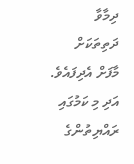ދިމާވާ ދަތިތަކަށް މާފަށް އެދިފައެވެ. އަދި މި ކަމުގައި ރައްޔިތުންގެ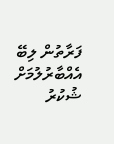ފަރާތުން ލިބޭ އެއްބާރުލުމަށް ޝުކުރު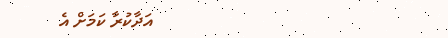އަދާކުރާ ކަމަށް އެ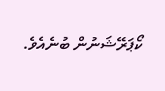ކޯޕަރޭޝަނުން ބުނެއެވެ.